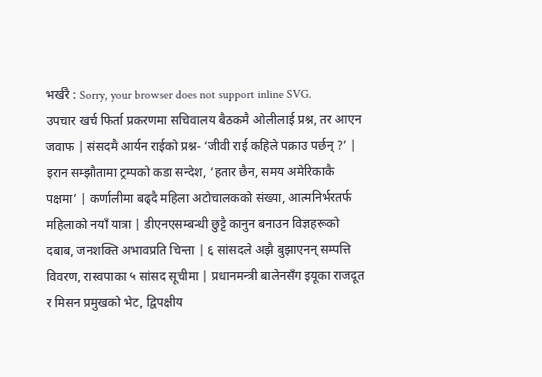भर्खरै : Sorry, your browser does not support inline SVG.
उपचार खर्च फिर्ता प्रकरणमा सचिवालय बैठकमै ओलीलाई प्रश्न, तर आएन जवाफ | संसदमै आर्यन राईको प्रश्न- ‘जीवी राई कहिले पक्राउ पर्छन् ?’ | इरान सम्झौतामा ट्रम्पको कडा सन्देश, ‘हतार छैन, समय अमेरिकाकै पक्षमा’ | कर्णालीमा बढ्दै महिला अटोचालकको संख्या, आत्मनिर्भरतर्फ महिलाको नयाँ यात्रा | डीएनएसम्बन्धी छुट्टै कानुन बनाउन विज्ञहरूको दबाब, जनशक्ति अभावप्रति चिन्ता | ६ सांसदले अझै बुझाएनन् सम्पत्ति विवरण, रास्वपाका ५ सांसद सूचीमा | प्रधानमन्त्री बालेनसँग इयूका राजदूत र मिसन प्रमुखको भेट, द्विपक्षीय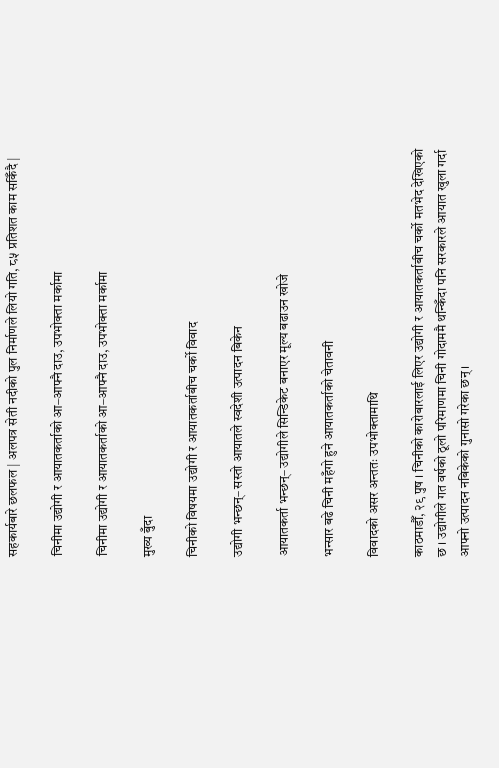सहकार्यबारे छलफल | अलपत्र सेती नदीको पुल निर्माणले लियो गति, ८५ प्रतिशत काम सकिँदै |

चिनीमा उद्योगी र आयातकर्ताको आ–आफ्नै दाउ, उपभोक्ता मर्कामा

चिनीमा उद्योगी र आयातकर्ताको आ–आफ्नै दाउ, उपभोक्ता मर्कामा

मुख्य बुँदा

चिनीको विषयमा उद्योगी र आयातकर्ताबीच चर्को विवाद

उद्योगी भन्छन्– सस्तो आयातले स्वदेशी उत्पादन बिकेन

आयातकर्ता भन्छन्– उद्योगीले सिन्डिकेट बनाएर मूल्य बढाउन खोजे

भन्सार बढे चिनी महँगो हुने आयातकर्ताको चेतावनी

विवादको असर अन्ततः उपभोक्तामाथि

काठमाडौँ, २९ पुष । चिनीको कारोबारलाई लिएर उद्योगी र आयातकर्ताबीच चर्को मतभेद देखिएको छ । उद्योगीले गत वर्षको ठूलो परिमाणमा चिनी गोदाममै थन्किँदा पनि सरकारले आयात खुला गर्दा आफ्नो उत्पादन नबिकेको गुनासो गरेका छन् ।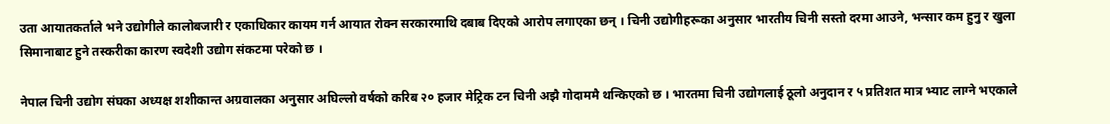उता आयातकर्ताले भने उद्योगीले कालोबजारी र एकाधिकार कायम गर्न आयात रोक्न सरकारमाथि दबाब दिएको आरोप लगाएका छन् । चिनी उद्योगीहरूका अनुसार भारतीय चिनी सस्तो दरमा आउने, भन्सार कम हुनु र खुला सिमानाबाट हुने तस्करीका कारण स्वदेशी उद्योग संकटमा परेको छ ।

नेपाल चिनी उद्योग संघका अध्यक्ष शशीकान्त अग्रवालका अनुसार अघिल्लो वर्षको करिब २० हजार मेट्रिक टन चिनी अझै गोदाममै थन्किएको छ । भारतमा चिनी उद्योगलाई ठूलो अनुदान र ५ प्रतिशत मात्र भ्याट लाग्ने भएकाले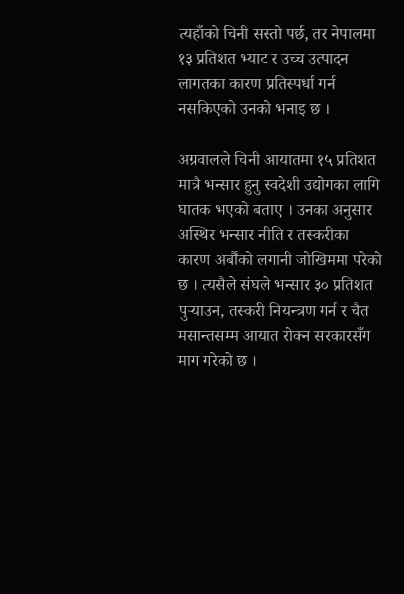त्यहाँको चिनी सस्तो पर्छ, तर नेपालमा १३ प्रतिशत भ्याट र उच्च उत्पादन लागतका कारण प्रतिस्पर्धा गर्न नसकिएको उनको भनाइ छ ।

अग्रवालले चिनी आयातमा १५ प्रतिशत मात्रै भन्सार हुनु स्वदेशी उद्योगका लागि घातक भएको बताए । उनका अनुसार अस्थिर भन्सार नीति र तस्करीका कारण अर्बौंको लगानी जोखिममा परेको छ । त्यसैले संघले भन्सार ३० प्रतिशत पुर्‍याउन, तस्करी नियन्त्रण गर्न र चैत मसान्तसम्म आयात रोक्न सरकारसँग माग गरेको छ ।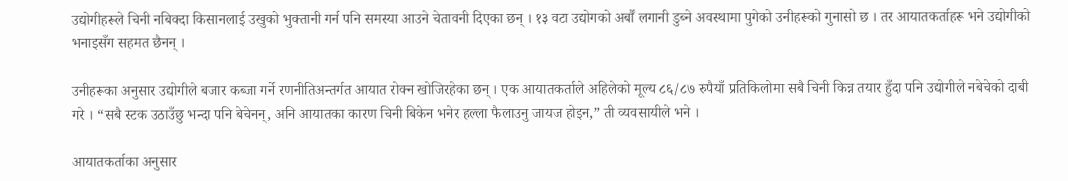उद्योगीहरूले चिनी नबिक्दा किसानलाई उखुको भुक्तानी गर्न पनि समस्या आउने चेतावनी दिएका छन् । १३ वटा उद्योगको अर्बौं लगानी डुब्ने अवस्थामा पुगेको उनीहरूको गुनासो छ । तर आयातकर्ताहरू भने उद्योगीको भनाइसँग सहमत छैनन् ।

उनीहरूका अनुसार उद्योगीले बजार कब्जा गर्ने रणनीतिअन्तर्गत आयात रोक्न खोजिरहेका छन् । एक आयातकर्ताले अहिलेको मूल्य ८६/८७ रुपैयाँ प्रतिकिलोमा सबै चिनी किन्न तयार हुँदा पनि उद्योगीले नबेचेको दाबी गरे । “सबै स्टक उठाउँछु भन्दा पनि बेचेनन्, अनि आयातका कारण चिनी बिकेन भनेर हल्ला फैलाउनु जायज होइन,” ती व्यवसायीले भने ।

आयातकर्ताका अनुसार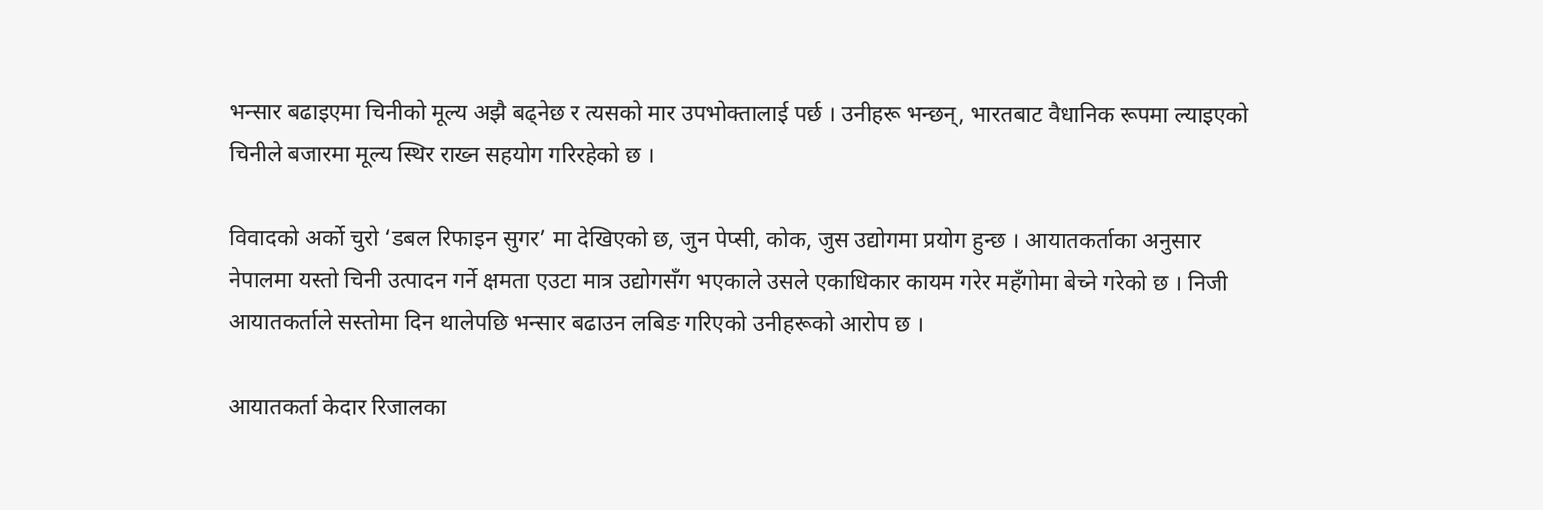भन्सार बढाइएमा चिनीको मूल्य अझै बढ्नेछ र त्यसको मार उपभोक्तालाई पर्छ । उनीहरू भन्छन्, भारतबाट वैधानिक रूपमा ल्याइएको चिनीले बजारमा मूल्य स्थिर राख्न सहयोग गरिरहेको छ ।

विवादको अर्को चुरो ‘डबल रिफाइन सुगर’ मा देखिएको छ, जुन पेप्सी, कोक, जुस उद्योगमा प्रयोग हुन्छ । आयातकर्ताका अनुसार नेपालमा यस्तो चिनी उत्पादन गर्ने क्षमता एउटा मात्र उद्योगसँग भएकाले उसले एकाधिकार कायम गरेर महँगोमा बेच्ने गरेको छ । निजी आयातकर्ताले सस्तोमा दिन थालेपछि भन्सार बढाउन लबिङ गरिएको उनीहरूको आरोप छ ।

आयातकर्ता केदार रिजालका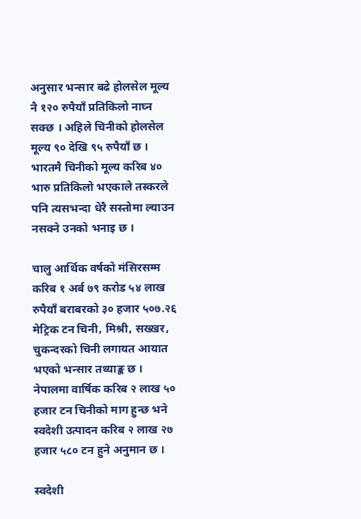अनुसार भन्सार बढे होलसेल मूल्य नै १२० रुपैयाँ प्रतिकिलो नाघ्न सक्छ । अहिले चिनीको होलसेल मूल्य ९० देखि ९५ रुपैयाँ छ । भारतमै चिनीको मूल्य करिब ४० भारु प्रतिकिलो भएकाले तस्करले पनि त्यसभन्दा धेरै सस्तोमा ल्याउन नसक्ने उनको भनाइ छ ।

चालु आर्थिक वर्षको मंसिरसम्म करिब १ अर्ब ७९ करोड ५४ लाख रुपैयाँ बराबरको ३० हजार ५०७.२६ मेट्रिक टन चिनी, मिश्री, सख्खर, चुकन्दरको चिनी लगायत आयात भएको भन्सार तथ्याङ्क छ । नेपालमा वार्षिक करिब २ लाख ५० हजार टन चिनीको माग हुन्छ भने स्वदेशी उत्पादन करिब २ लाख २७ हजार ५८० टन हुने अनुमान छ ।

स्वदेशी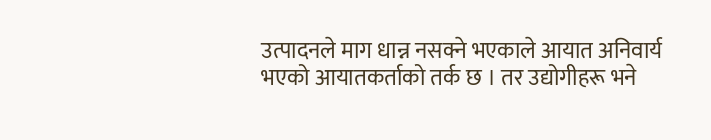उत्पादनले माग धान्न नसक्ने भएकाले आयात अनिवार्य भएको आयातकर्ताको तर्क छ । तर उद्योगीहरू भने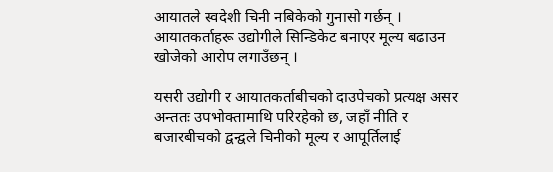आयातले स्वदेशी चिनी नबिकेको गुनासो गर्छन् । आयातकर्ताहरू उद्योगीले सिन्डिकेट बनाएर मूल्य बढाउन खोजेको आरोप लगाउँछन् ।

यसरी उद्योगी र आयातकर्ताबीचको दाउपेचको प्रत्यक्ष असर अन्ततः उपभोक्तामाथि परिरहेको छ, जहाँ नीति र बजारबीचको द्वन्द्वले चिनीको मूल्य र आपूर्तिलाई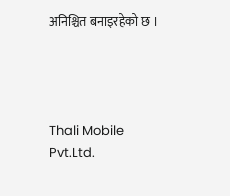अनिश्चित बनाइरहेको छ ।




Thali Mobile Pvt.Ltd.